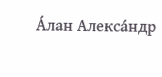А́лан Алекса́ндр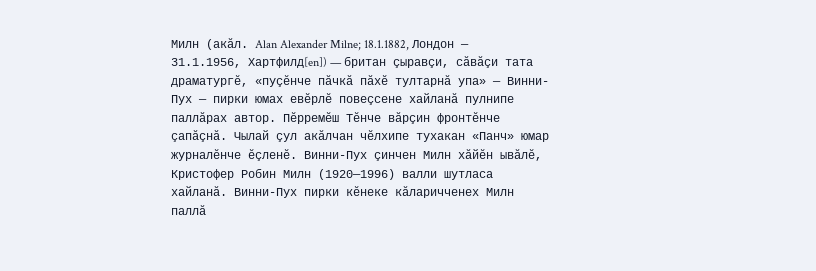Милн (акăл. Alan Alexander Milne; 18.1.1882, Лондон — 31.1.1956, Хартфилд[en]) — британ çыравçи, сăвăçи тата драматургĕ, «пуçĕнче пăчкă пăхĕ тултарнă упа» — Винни-Пух — пирки юмах евĕрлĕ повеçсене хайланă пулнипе паллăрах автор. Пĕрремĕш Тĕнче вăрçин фронтĕнче çапăçнă. Чылай çул акăлчан чĕлхипе тухакан «Панч» юмар журналĕнче ĕçленĕ. Винни-Пух çинчен Милн хăйĕн ывăлĕ, Кристофер Робин Милн (1920—1996) валли шутласа хайланă. Винни-Пух пирки кĕнеке кăларичченех Милн паллă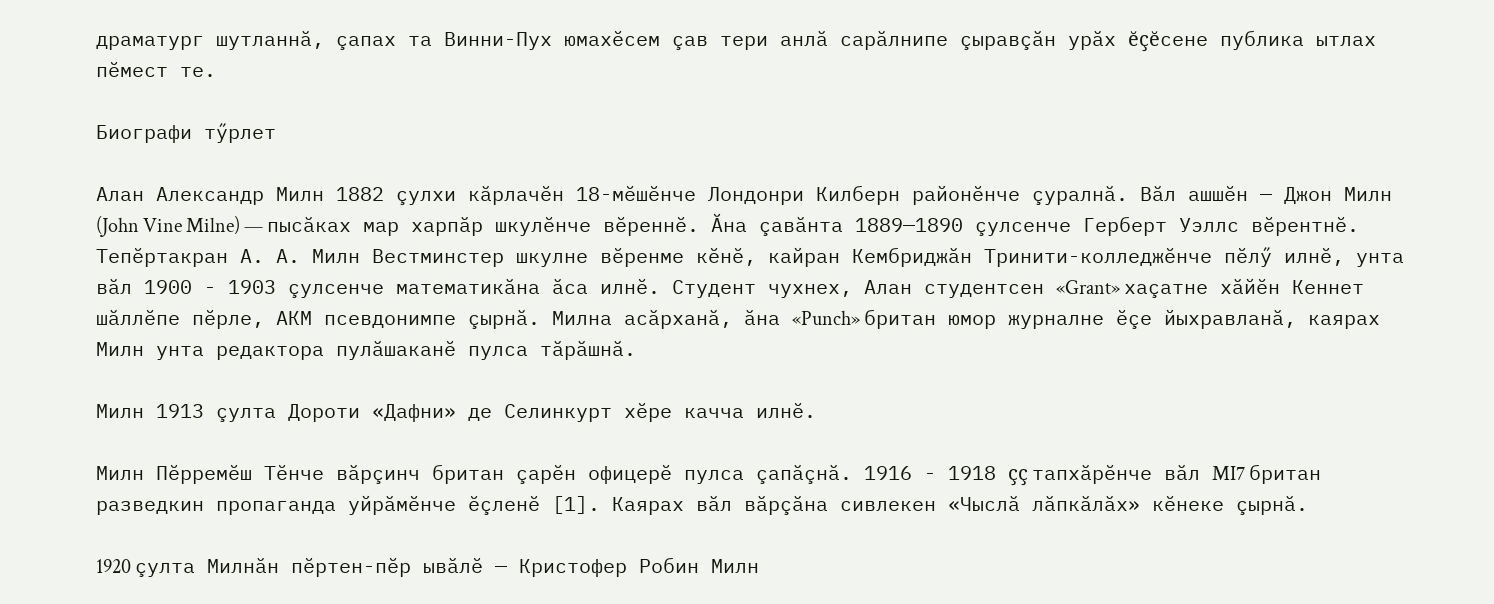драматург шутланнă, çапах та Винни-Пух юмахĕсем çав тери анлă сарăлнипе çыравçăн урăх ĕçĕсене публика ытлах пĕмест те.

Биографи тӳрлет

Алан Александр Милн 1882 çулхи кăрлачĕн 18-мĕшĕнче Лондонри Килберн районĕнче çуралнă. Вăл ашшĕн — Джон Милн (John Vine Milne) — пысăках мар харпăр шкулĕнче вĕреннĕ. Ăна çавăнта 1889—1890 çулсенче Герберт Уэллс вĕрентнĕ. Тепĕртакран А. А. Милн Вестминстер шкулне вĕренме кĕнĕ, кайран Кембриджăн Тринити-колледжĕнче пĕлӳ илнĕ, унта вăл 1900 - 1903 çулсенче математикăна ăса илнĕ. Студент чухнех, Алан студентсен «Grant» хаçатне хăйĕн Кеннет шăллĕпе пĕрле, АКМ псевдонимпе çырнă. Милна асăрханă, ăна «Punch» британ юмор журналне ĕçе йыхравланă, каярах Милн унта редактора пулăшаканĕ пулса тăрăшнă.

Милн 1913 çулта Дороти «Дафни» де Селинкурт хĕре качча илнĕ.

Милн Пĕрремĕш Тĕнче вăрçинч британ çарĕн офицерĕ пулса çапăçнă. 1916 - 1918 çç тапхăрĕнче вăл MI7 британ разведкин пропаганда уйрăмĕнче ĕçленĕ [1]. Каярах вăл вăрçăна сивлекен «Чыслă лăпкăлăх» кĕнеке çырнă.

1920 çулта Милнăн пĕртен-пĕр ывăлĕ — Кристофер Робин Милн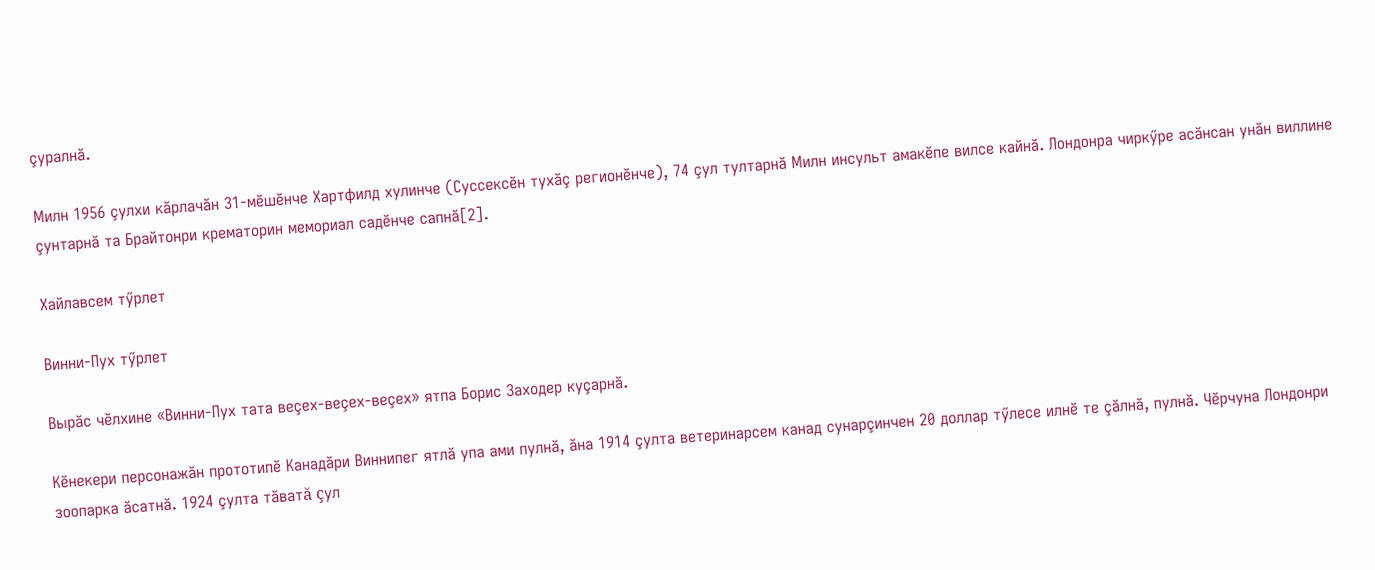çуралнă.

Милн 1956 çулхи кăрлачăн 31-мĕшĕнче Хартфилд хулинче (Суссексĕн тухăç регионĕнче), 74 çул тултарнă Милн инсульт амакĕпе вилсе кайнă. Лондонра чиркӳре асăнсан унăн виллине çунтарнă та Брайтонри крематорин мемориал садĕнче сапнă[2].

Хайлавсем тӳрлет

Винни-Пух тӳрлет

Вырăс чĕлхине «Винни-Пух тата веçех-веçех-веçех» ятпа Борис Заходер куçарнă.

Кĕнекери персонажăн прототипĕ Канадăри Виннипег ятлă упа ами пулнă, ăна 1914 çулта ветеринарсем канад сунарçинчен 20 доллар тӳлесе илнĕ те çăлнă, пулнă. Чĕрчуна Лондонри зоопарка ăсатнă. 1924 çулта тăватă çул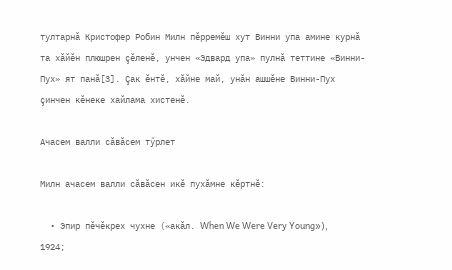тултарнă Кристофер Робин Милн пĕрремĕш хут Винни упа амине курнă та хăйĕн плюшрен çĕленĕ, унчен «Эдвард упа» пулнă теттине «Винни-Пух» ят панă[3]. Çак ĕнтĕ, хăйне май, унăн ашшĕне Винни-Пух çинчен кĕнеке хайлама хистенĕ.

Ачасем валли сăвăсем тӳрлет

Милн ачасем валли сăвăсен икĕ пухăмне кĕртнĕ:

  • Эпир пĕчĕкрех чухне («акăл. When We Were Very Young»), 1924;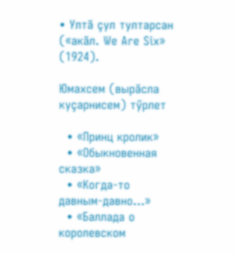• Ултă çул тултарсан («акăл. We Are Six» (1924).

Юмахсем (вырăсла куçарнисем) тӳрлет

  • «Принц кролик»
  • «Обыкновенная сказка»
  • «Когда-то давным-давно…»
  • «Баллада о королевском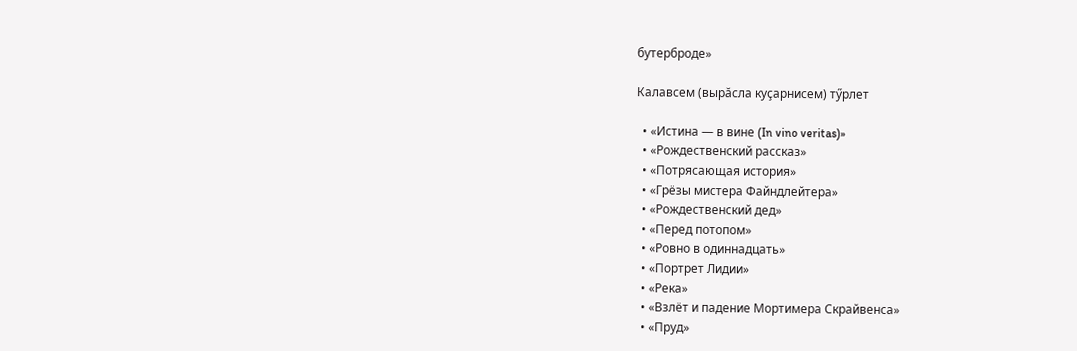бутерброде»

Калавсем (вырăсла куçарнисем) тӳрлет

  • «Истина — в вине (In vino veritas)»
  • «Рождественский рассказ»
  • «Потрясающая история»
  • «Грёзы мистера Файндлейтера»
  • «Рождественский дед»
  • «Перед потопом»
  • «Ровно в одиннадцать»
  • «Портрет Лидии»
  • «Река»
  • «Взлёт и падение Мортимера Скрайвенса»
  • «Пруд»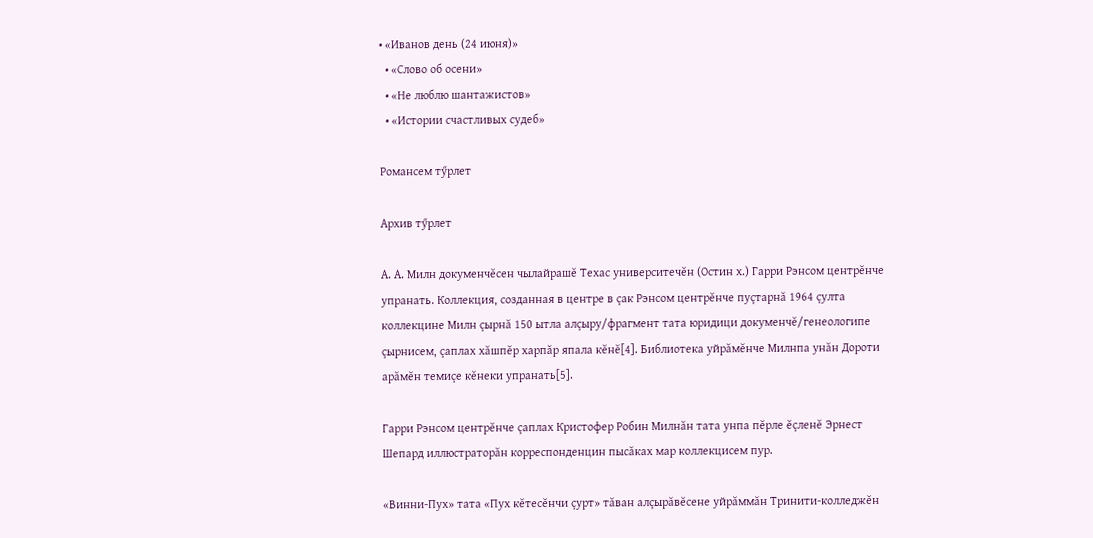• «Иванов день (24 июня)»
  • «Слово об осени»
  • «Не люблю шантажистов»
  • «Истории счастливых судеб»

Романсем тӳрлет

Архив тӳрлет

А. А. Милн докуменчĕсен чылайрашĕ Техас университечĕн (Остин х.) Гарри Рэнсом центрĕнче упранать. Коллекция, созданная в центре в çак Рэнсом центрĕнче пуçтарнă 1964 çулта коллекцине Милн çырнă 150 ытла алçыру/фрагмент тата юридици докуменчĕ/генеологипе çырнисем, çаплах хăшпĕр харпăр япала кĕнĕ[4]. Библиотека уйрăмĕнче Милнпа унăн Дороти арăмĕн темиçе кĕнеки упранать[5].

Гарри Рэнсом центрĕнче çаплах Кристофер Робин Милнăн тата унпа пĕрле ĕçленĕ Эрнест Шепард иллюстраторăн корреспонденцин пысăках мар коллекцисем пур.

«Винни-Пух» тата «Пух кĕтесĕнчи çурт» тăван алçырăвĕсене уйрăммăн Тринити-колледжĕн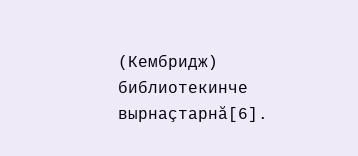(Кембридж) библиотекинче вырнаçтарнă[6].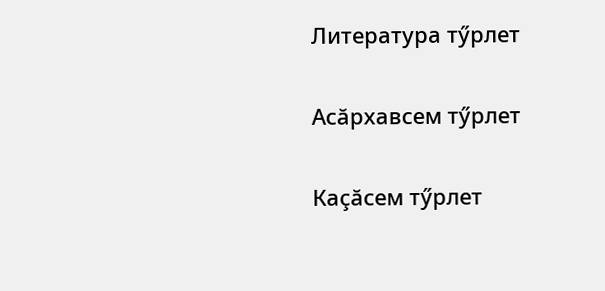Литература тӳрлет

Асăрхавсем тӳрлет

Каçăсем тӳрлет